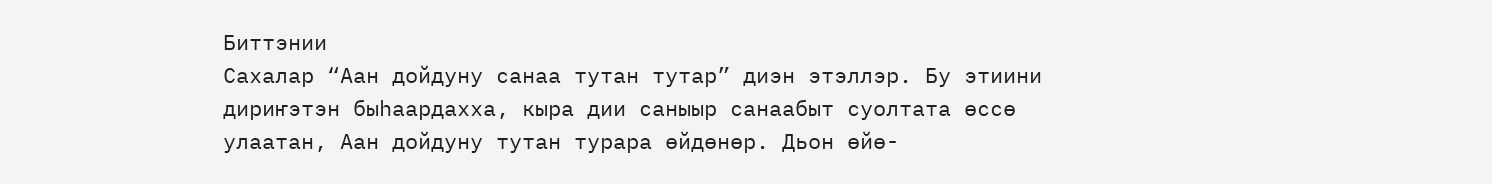Биттэнии
Сахалар “Аан дойдуну санаа тутан тутар” диэн этэллэр. Бу этиини дириҥэтэн быһаардахха, кыра дии саныыр санаабыт суолтата өссө улаатан, Аан дойдуну тутан турара өйдөнөр. Дьон өйө-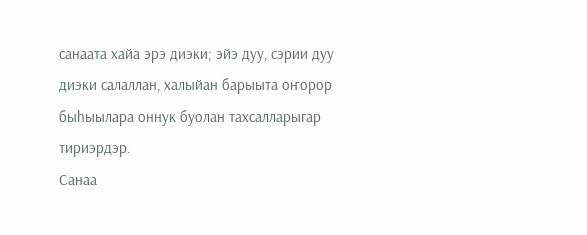санаата хайа эрэ диэки; эйэ дуу, сэрии дуу диэки салаллан, халыйан барыыта оҥорор быһыылара оннук буолан тахсалларыгар тириэрдэр.
Санаа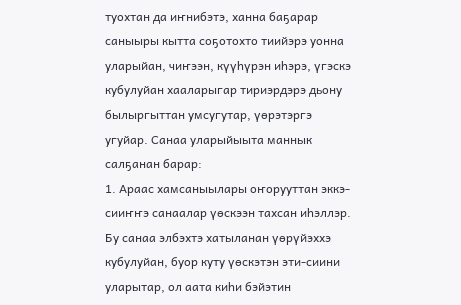туохтан да иҥнибэтэ, ханна баҕарар саныыры кытта соҕотохто тиийэрэ уонна уларыйан, чиҥээн, күүһүрэн иһэрэ, үгэскэ кубулуйан хааларыгар тириэрдэрэ дьону былыргыттан умсугутар, үөрэтэргэ угуйар. Санаа уларыйыыта маннык салҕанан барар:
1. Араас хамсаныылары оҥорууттан эккэ-сииҥҥэ санаалар үөскээн тахсан иһэллэр. Бу санаа элбэхтэ хатыланан үөрүйэххэ кубулуйан, буор куту үөскэтэн эти-сиини уларытар, ол аата киһи бэйэтин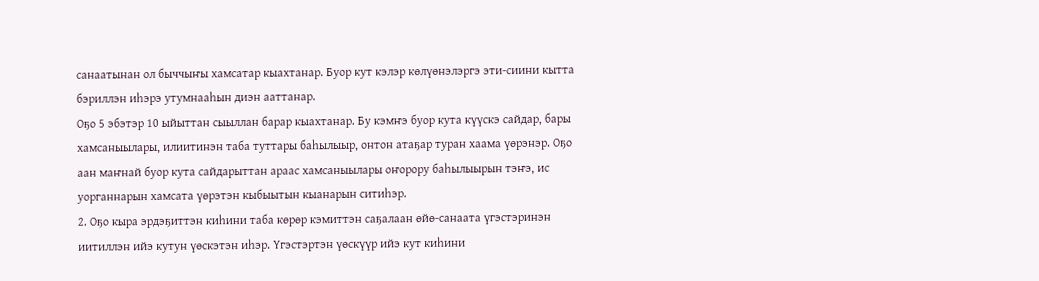санаатынан ол быччыҥы хамсатар кыахтанар. Буор кут кэлэр көлүөнэлэргэ эти-сиини кытта бэриллэн иһэрэ утумнааһын диэн ааттанар.
Оҕо 5 эбэтэр 10 ыйыттан сыыллан барар кыахтанар. Бу кэмҥэ буор кута күүскэ сайдар, бары хамсаныылары, илиитинэн таба туттары баһылыыр, онтон атаҕар туран хаама үөрэнэр. Оҕо аан маҥнай буор кута сайдарыттан араас хамсаныылары оҥорору баһылыырын тэҥэ, ис уорганнарын хамсата үөрэтэн кыбыытын кыанарын ситиһэр.
2. Оҕо кыра эрдэҕиттэн киһини таба көрөр кэмиттэн саҕалаан өйө-санаата үгэстэринэн иитиллэн ийэ кутун үөскэтэн иһэр. Үгэстэртэн үөскүүр ийэ кут киһини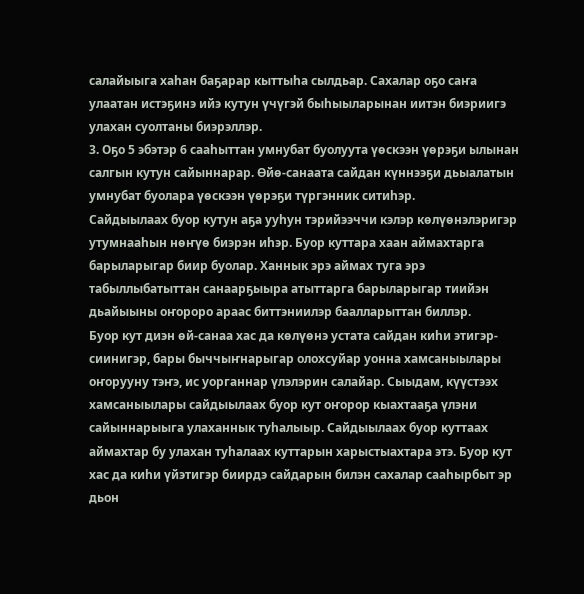салайыыга хаһан баҕарар кыттыһа сылдьар. Сахалар оҕо саҥа улаатан истэҕинэ ийэ кутун үчүгэй быһыыларынан иитэн биэриигэ улахан суолтаны биэрэллэр.
3. Оҕо 5 эбэтэр 6 сааһыттан умнубат буолуута үөскээн үөрэҕи ылынан салгын кутун сайыннарар. Өйө-санаата сайдан күннээҕи дьыалатын умнубат буолара үөскээн үөрэҕи түргэнник ситиһэр.
Сайдыылаах буор кутун аҕа ууһун тэрийээччи кэлэр көлүөнэлэригэр утумнааһын нөҥүө биэрэн иһэр. Буор куттара хаан аймахтарга барыларыгар биир буолар. Ханнык эрэ аймах туга эрэ табыллыбатыттан санаарҕыыра атыттарга барыларыгар тиийэн дьайыыны оҥороро араас биттэниилэр баалларыттан биллэр.
Буор кут диэн өй-санаа хас да көлүөнэ устата сайдан киһи этигэр-сиинигэр, бары быччыҥнарыгар олохсуйар уонна хамсаныылары оҥорууну тэҥэ, ис уорганнар үлэлэрин салайар. Сыыдам, күүстээх хамсаныылары сайдыылаах буор кут оҥорор кыахтааҕа үлэни сайыннарыыга улаханнык туһалыыр. Сайдыылаах буор куттаах аймахтар бу улахан туһалаах куттарын харыстыахтара этэ. Буор кут хас да киһи үйэтигэр биирдэ сайдарын билэн сахалар сааһырбыт эр дьон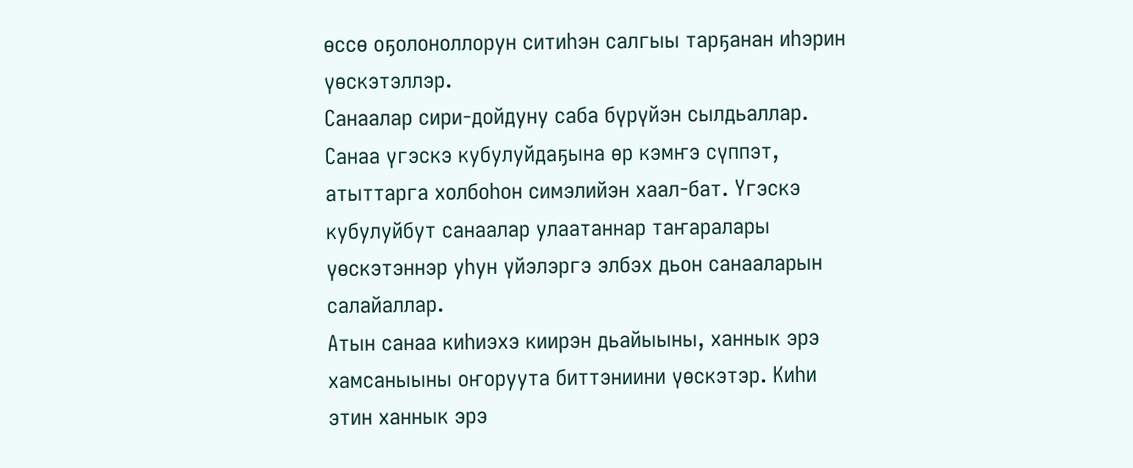өссө оҕолоноллорун ситиһэн салгыы тарҕанан иһэрин үөскэтэллэр.
Санаалар сири-дойдуну саба бүрүйэн сылдьаллар. Санаа үгэскэ кубулуйдаҕына өр кэмҥэ сүппэт, атыттарга холбоһон симэлийэн хаал-бат. Үгэскэ кубулуйбут санаалар улаатаннар таҥаралары үөскэтэннэр уһун үйэлэргэ элбэх дьон санааларын салайаллар.
Атын санаа киһиэхэ киирэн дьайыыны, ханнык эрэ хамсаныыны оҥоруута биттэниини үөскэтэр. Киһи этин ханнык эрэ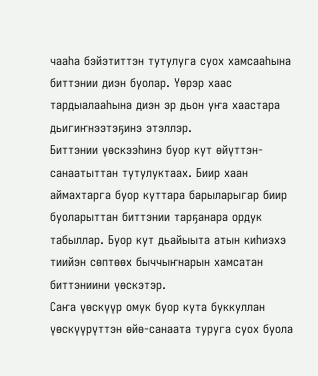чааһа бэйэтиттэн тутулуга суох хамсааһына биттэнии диэн буолар. Үөрэр хаас тардыалааһына диэн эр дьон уҥа хаастара дьигиҥнээтэҕинэ этэллэр.
Биттэнии үөскээһинэ буор кут өйүттэн-санаатыттан тутулуктаах. Биир хаан аймахтарга буор куттара барыларыгар биир буоларыттан биттэнии тарҕанара ордук табыллар. Буор кут дьайыыта атын киһиэхэ тиийэн сөптөөх быччыҥнарын хамсатан биттэниини үөскэтэр.
Саҥа үөскүүр омук буор кута буккуллан үөскүүрүттэн өйө-санаата туруга суох буола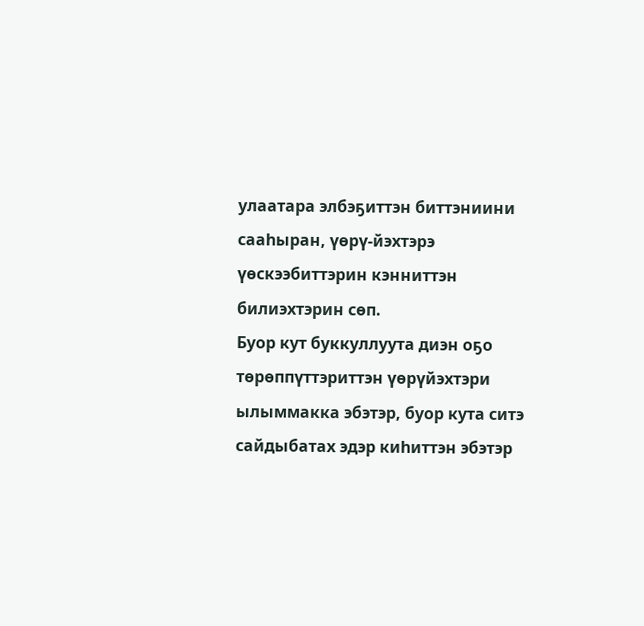улаатара элбэҕиттэн биттэниини сааһыран, үөрү-йэхтэрэ үөскээбиттэрин кэнниттэн билиэхтэрин сөп.
Буор кут буккуллуута диэн оҕо төрөппүттэриттэн үөрүйэхтэри ылыммакка эбэтэр, буор кута ситэ сайдыбатах эдэр киһиттэн эбэтэр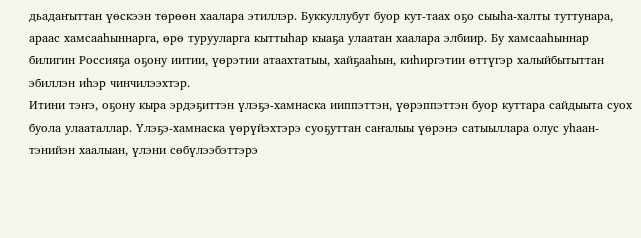дьадаҥыттан үөскээн төрөөн хаалара этиллэр. Буккуллубут буор кут-таах оҕо сыыһа-халты туттунара, араас хамсааһыннарга, өрө турууларга кыттыһар кыаҕа улаатан хаалара элбиир. Бу хамсааһыннар билигин Россияҕа оҕону иитии, үөрэтии атаахтатыы, хайҕааһын, киһиргэтии өттүгэр халыйбытыттан эбиллэн иһэр чинчилээхтэр.
Итини тэҥэ, оҕону кыра эрдэҕиттэн үлэҕэ-хамнаска ииппэттэн, үөрэппэттэн буор куттара сайдыыта суох буола улааталлар. Үлэҕэ-хамнаска үөрүйэхтэрэ суоҕуттан саҥалыы үөрэнэ сатыыллара олус уһаан-тэнийэн хаалыан, үлэни сөбүлээбэттэрэ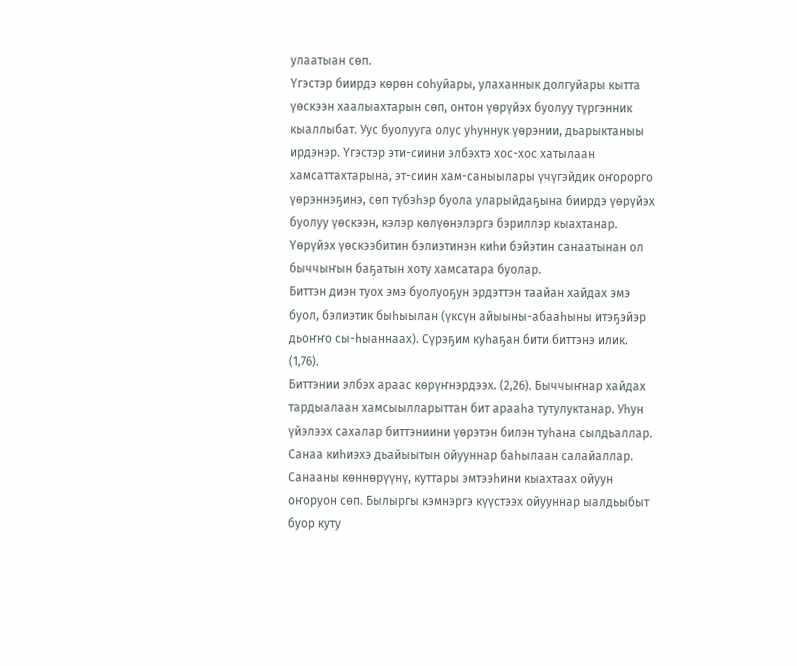улаатыан сөп.
Үгэстэр биирдэ көрөн соһуйары, улаханнык долгуйары кытта үөскээн хаалыахтарын сөп, онтон үөрүйэх буолуу түргэнник кыаллыбат. Уус буолууга олус уһуннук үөрэнии, дьарыктаныы ирдэнэр. Үгэстэр эти-сиини элбэхтэ хос-хос хатылаан хамсаттахтарына, эт-сиин хам-саныылары үчүгэйдик оҥорорго үөрэннэҕинэ, сөп түбэһэр буола уларыйдаҕына биирдэ үөрүйэх буолуу үөскээн, кэлэр көлүөнэлэргэ бэриллэр кыахтанар. Үөрүйэх үөскээбитин бэлиэтинэн киһи бэйэтин санаатынан ол быччыҥын баҕатын хоту хамсатара буолар.
Биттэн диэн туох эмэ буолуоҕун эрдэттэн таайан хайдах эмэ буол, бэлиэтик быһыылан (үксүн айыыны-абааһыны итэҕэйэр дьоҥҥо сы-һыаннаах). Сүрэҕим куһаҕан бити биттэнэ илик. (1,76).
Биттэнии элбэх араас көрүҥнэрдээх. (2,26). Быччыҥнар хайдах тардыалаан хамсыылларыттан бит арааһа тутулуктанар. Уһун үйэлээх сахалар биттэниини үөрэтэн билэн туһана сылдьаллар.
Санаа киһиэхэ дьайыытын ойууннар баһылаан салайаллар. Санааны көннөрүүнү, куттары эмтээһини кыахтаах ойуун оҥоруон сөп. Былыргы кэмнэргэ күүстээх ойууннар ыалдьыбыт буор куту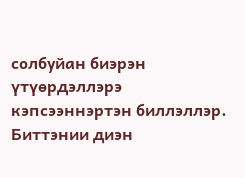солбуйан биэрэн үтүөрдэллэрэ кэпсээннэртэн биллэллэр.
Биттэнии диэн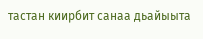тастан киирбит санаа дьайыыта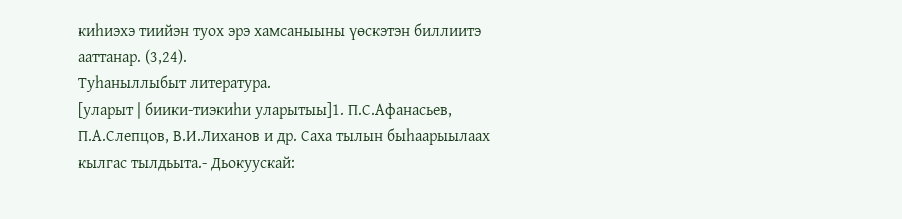киһиэхэ тиийэн туох эрэ хамсаныыны үөскэтэн биллиитэ ааттанар. (3,24).
Туһаныллыбыт литература.
[уларыт | биики-тиэкиһи уларытыы]1. П.С.Афанасьев, П.А.Слепцов, В.И.Лиханов и др. Саха тылын быһаарыылаах кылгас тылдьыта.- Дьокуускай: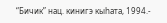“Бичик” нац. кинигэ кыһата, 1994.-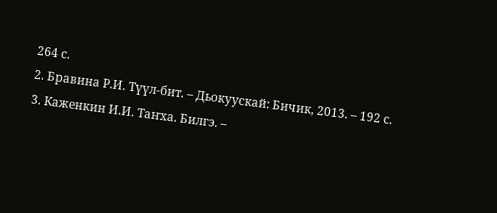264 с.
2. Бравина Р.И. Түүл-бит. – Дьокуускай: Бичик, 2013. – 192 с.
3. Каженкин И.И. Таҥха. Билгэ. –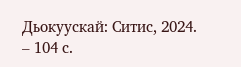Дьокуускай: Ситис, 2024. – 104 с.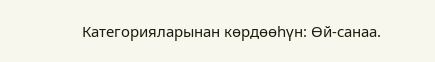Категорияларынан көрдөөһүн: Өй-санаа.